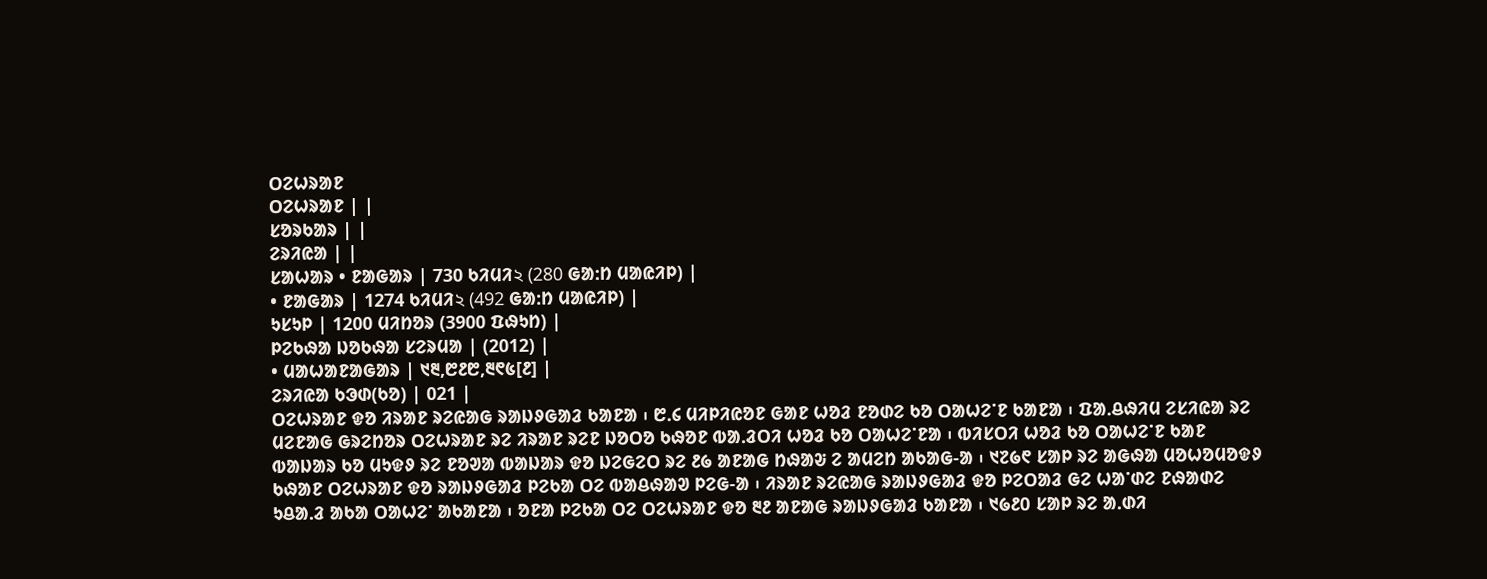ᱛᱮᱦᱨᱟᱱ
ᱛᱮᱦᱨᱟᱱ | |
ᱥᱚᱨᱠᱟᱨ | |
ᱮᱨᱤᱭᱟ | |
ᱥᱟᱦᱟᱨ • ᱱᱟᱜᱟᱨ | 730 ᱠᱤᱢᱤ২ (280 ᱜᱟᱺᱴ ᱢᱟᱭᱤᱞ) |
• ᱱᱟᱜᱟᱨ | 1274 ᱠᱤᱢᱤ২ (492 ᱜᱟᱺᱴ ᱢᱟᱭᱤᱞ) |
ᱩᱥᱩᱞ | 1200 ᱢᱤᱴᱚᱨ (3900 ᱯᱷᱩᱴ) |
ᱞᱮᱠᱷᱟ ᱡᱚᱠᱷᱟ ᱥᱮᱨᱢᱟ | (2012) |
• ᱢᱟᱦᱟᱱᱟᱜᱟᱨ | ᱑᱓,᱘᱒᱘,᱓᱖᱕[᱒] |
ᱮᱨᱤᱭᱟ ᱠᱳᱰ(ᱠᱚ) | 021 |
ᱛᱮᱦᱨᱟᱱ ᱫᱚ ᱤᱨᱟᱱ ᱨᱮᱭᱟᱜ ᱨᱟᱡᱽᱜᱟᱲ ᱠᱟᱱᱟ ᱾ ᱘ᱹ᱔ ᱢᱤᱞᱤᱭᱚᱱ ᱜᱟᱱ ᱦᱚᱲ ᱱᱚᱰᱮ ᱠᱚ ᱛᱟᱦᱮᱸᱱ ᱠᱟᱱᱟ ᱾ ᱯᱟᱹᱪᱷᱤᱢ ᱮᱥᱤᱭᱟ ᱨᱮ ᱢᱮᱱᱟᱜ ᱜᱨᱮᱴᱚᱨ ᱛᱮᱦᱨᱟᱱ ᱨᱮ ᱤᱨᱟᱱ ᱨᱮᱱ ᱡᱚᱛᱚ ᱠᱷᱚᱱ ᱵᱟᱹᱲᱛᱤ ᱦᱚᱲ ᱠᱚ ᱛᱟᱦᱮᱸᱱᱟ ᱾ ᱵᱤᱥᱛᱤ ᱦᱚᱲ ᱠᱚ ᱛᱟᱦᱮᱸᱱ ᱠᱟᱱ ᱵᱟᱡᱟᱨ ᱠᱚ ᱢᱩᱫᱽ ᱨᱮ ᱱᱚᱣᱟ ᱵᱟᱡᱟᱨ ᱫᱚ ᱡᱮᱜᱮᱛ ᱨᱮ ᱒᱙ ᱟᱱᱟᱜ ᱴᱷᱟᱶ ᱮ ᱟᱢᱮᱴ ᱟᱠᱟᱜ-ᱟ ᱾ ᱑᱗᱙᱖ ᱥᱟᱞ ᱨᱮ ᱟᱜᱷᱟ ᱢᱚᱦᱚᱢᱚᱫᱽ ᱠᱷᱟᱱ ᱛᱮᱦᱨᱟᱱ ᱫᱚ ᱨᱟᱡᱽᱜᱟᱲ ᱞᱮᱠᱟ ᱛᱮ ᱵᱟᱪᱷᱟᱣ ᱞᱮᱜ-ᱟ ᱾ ᱤᱨᱟᱱ ᱨᱮᱭᱟᱜ ᱨᱟᱡᱽᱜᱟᱲ ᱫᱚ ᱞᱮᱛᱟᱲ ᱜᱮ ᱦᱟᱸᱰᱮ ᱱᱷᱟᱰᱮ ᱩᱪᱟᱹᱲ ᱟᱠᱟ ᱛᱟᱦᱮᱸ ᱟᱠᱟᱱᱟ ᱾ ᱚᱱᱟ ᱞᱮᱠᱟ ᱛᱮ ᱛᱮᱦᱨᱟᱱ ᱫᱚ ᱓᱒ ᱟᱱᱟᱜ ᱨᱟᱡᱽᱜᱟᱲ ᱠᱟᱱᱟ ᱾ ᱑᱙᱒᱐ ᱥᱟᱞ ᱨᱮ ᱟᱹᱰᱤ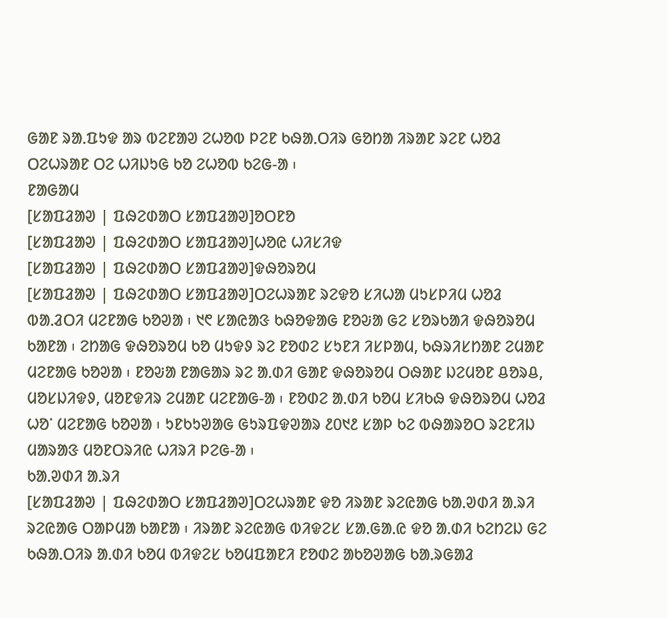ᱜᱟᱱ ᱨᱟᱹᱯᱩᱫ ᱟᱨ ᱵᱮᱱᱟᱣ ᱮᱦᱚᱵ ᱞᱮᱱ ᱠᱷᱟᱹᱛᱤᱨ ᱜᱚᱴᱟ ᱤᱨᱟᱱ ᱨᱮᱱ ᱦᱚᱲ ᱛᱮᱦᱨᱟᱱ ᱛᱮ ᱦᱤᱡᱩᱜ ᱠᱚ ᱮᱦᱚᱵ ᱠᱮᱜ-ᱟ ᱾
ᱱᱟᱜᱟᱢ
[ᱥᱟᱯᱲᱟᱣ | ᱯᱷᱮᱰᱟᱛ ᱥᱟᱯᱲᱟᱣ]ᱚᱛᱱᱚ
[ᱥᱟᱯᱲᱟᱣ | ᱯᱷᱮᱰᱟᱛ ᱥᱟᱯᱲᱟᱣ]ᱦᱚᱭ ᱦᱤᱥᱤᱫ
[ᱥᱟᱯᱲᱟᱣ | ᱯᱷᱮᱰᱟᱛ ᱥᱟᱯᱲᱟᱣ]ᱫᱷᱚᱨᱚᱢ
[ᱥᱟᱯᱲᱟᱣ | ᱯᱷᱮᱰᱟᱛ ᱥᱟᱯᱲᱟᱣ]ᱛᱮᱦᱨᱟᱱ ᱨᱮᱫᱚ ᱥᱤᱦᱟ ᱢᱩᱥᱞᱤᱢ ᱦᱚᱲ ᱵᱟᱹᱲᱛᱤ ᱢᱮᱱᱟᱜ ᱠᱚᱣᱟ ᱾ ᱑᱖ ᱥᱟᱭᱟᱝ ᱠᱷᱚᱫᱟᱜ ᱱᱚᱶᱟ ᱜᱮ ᱥᱚᱨᱠᱟᱤ ᱫᱷᱚᱨᱚᱢ ᱠᱟᱱᱟ ᱾ ᱮᱴᱟᱜ ᱫᱷᱚᱨᱚᱢ ᱠᱚ ᱢᱩᱫᱽ ᱨᱮ ᱱᱚᱰᱮ ᱥᱩᱱᱤ ᱤᱥᱞᱟᱢ, ᱠᱷᱨᱤᱥᱴᱟᱱ ᱮᱢᱟᱱ ᱢᱮᱱᱟᱜ ᱠᱚᱣᱟ ᱾ ᱱᱚᱶᱟ ᱱᱟᱜᱟᱨ ᱨᱮ ᱟᱹᱰᱤ ᱜᱟᱱ ᱫᱷᱚᱨᱚᱢ ᱛᱷᱟᱱ ᱡᱮᱢᱚᱱ ᱪᱚᱨᱪ, ᱢᱚᱥᱡᱤᱫᱽ, ᱢᱚᱱᱫᱤᱨ ᱮᱢᱟᱱ ᱢᱮᱱᱟᱜ-ᱟ ᱾ ᱱᱚᱰᱮ ᱟᱹᱰᱤ ᱠᱚᱢ ᱥᱤᱠᱷ ᱫᱷᱚᱨᱚᱢ ᱦᱚᱲ ᱦᱚᱸ ᱢᱮᱱᱟᱜ ᱠᱚᱣᱟ ᱾ ᱩᱱᱠᱩᱣᱟᱜ ᱜᱩᱨᱯᱫᱣᱟᱨ ᱒᱐᱑᱒ ᱥᱟᱞ ᱠᱮ ᱵᱷᱟᱨᱚᱛ ᱨᱮᱱᱤᱡ ᱢᱟᱨᱟᱝ ᱢᱚᱱᱛᱨᱤᱭ ᱦᱤᱨᱤ ᱞᱮᱜ-ᱟ ᱾
ᱠᱟᱹᱣᱰᱤ ᱟᱹᱨᱤ
[ᱥᱟᱯᱲᱟᱣ | ᱯᱷᱮᱰᱟᱛ ᱥᱟᱯᱲᱟᱣ]ᱛᱮᱦᱨᱟᱱ ᱫᱚ ᱤᱨᱟᱱ ᱨᱮᱭᱟᱜ ᱠᱟᱹᱣᱰᱤ ᱟᱹᱨᱤ ᱨᱮᱭᱟᱜ ᱛᱟᱞᱢᱟ ᱠᱟᱱᱟ ᱾ ᱤᱨᱟᱱ ᱨᱮᱭᱟᱜ ᱵᱤᱫᱮᱥ ᱥᱟᱹᱜᱟᱹᱭ ᱫᱚ ᱟᱹᱰᱤ ᱠᱮᱴᱮᱡ ᱜᱮ ᱠᱷᱟᱹᱛᱤᱨ ᱟᱹᱰᱤ ᱠᱚᱢ ᱵᱤᱫᱮᱥ ᱠᱚᱢᱯᱟᱱᱤ ᱱᱚᱰᱮ ᱟᱠᱚᱣᱟᱜ ᱠᱟᱹᱨᱜᱟᱲ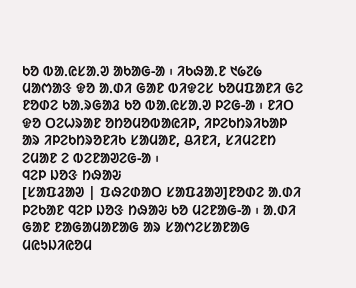ᱠᱚ ᱵᱟᱹᱭᱥᱟᱹᱣ ᱟᱠᱟᱜ-ᱟ ᱾ ᱤᱠᱷᱟᱹᱱ ᱑᱙᱗᱙ ᱢᱟᱬᱟᱝ ᱫᱚ ᱟᱹᱰᱤ ᱜᱟᱱ ᱵᱤᱫᱮᱥ ᱠᱚᱢᱯᱟᱱᱤ ᱜᱮ ᱱᱚᱰᱮ ᱠᱟᱹᱨᱜᱟᱲ ᱠᱚ ᱵᱟᱹᱭᱥᱟᱹᱣ ᱞᱮᱜ-ᱟ ᱾ ᱱᱤᱛ ᱫᱚ ᱛᱮᱦᱨᱟᱱ ᱚᱴᱚᱢᱚᱵᱟᱭᱤᱞ, ᱤᱞᱮᱠᱴᱨᱤᱠᱟᱞ ᱟᱨ ᱤᱞᱮᱠᱴᱨᱚᱱᱤᱠ ᱥᱟᱢᱟᱱ, ᱪᱤᱱᱤ, ᱥᱤᱢᱮᱱᱴ ᱮᱢᱟᱱ ᱮ ᱵᱮᱱᱟᱣᱮᱜ-ᱟ ᱾
ᱧᱮᱞ ᱡᱚᱝ ᱴᱷᱟᱶ
[ᱥᱟᱯᱲᱟᱣ | ᱯᱷᱮᱰᱟᱛ ᱥᱟᱯᱲᱟᱣ]ᱱᱚᱰᱮ ᱟᱹᱰᱤ ᱞᱮᱠᱟᱱ ᱧᱮᱞ ᱡᱚᱝ ᱴᱷᱟᱶ ᱠᱚ ᱢᱮᱱᱟᱜ-ᱟ ᱾ ᱟᱹᱰᱤ ᱜᱟᱱ ᱱᱟᱜᱟᱢᱟᱱᱟᱜ ᱟᱨ ᱥᱟᱬᱮᱥᱟᱱᱟᱜ ᱢᱭᱩᱡᱤᱭᱚᱢ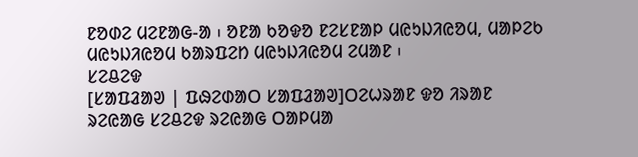ᱱᱚᱰᱮ ᱢᱮᱱᱟᱜ-ᱟ ᱾ ᱚᱱᱟ ᱠᱚᱫᱚ ᱱᱮᱥᱱᱟᱞ ᱢᱭᱩᱡᱤᱭᱚᱢ, ᱢᱟᱞᱮᱠ ᱢᱭᱩᱡᱤᱭᱚᱢ ᱠᱟᱨᱯᱮᱴ ᱢᱭᱩᱡᱤᱭᱚᱢ ᱮᱢᱟᱱ ᱾
ᱥᱮᱪᱮᱫ
[ᱥᱟᱯᱲᱟᱣ | ᱯᱷᱮᱰᱟᱛ ᱥᱟᱯᱲᱟᱣ]ᱛᱮᱦᱨᱟᱱ ᱫᱚ ᱤᱨᱟᱱ ᱨᱮᱭᱟᱜ ᱥᱮᱪᱮᱫ ᱨᱮᱭᱟᱜ ᱛᱟᱞᱢᱟ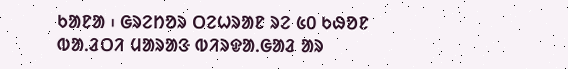ᱠᱟᱱᱟ ᱾ ᱜᱨᱮᱴᱚᱨ ᱛᱮᱦᱨᱟᱱ ᱨᱮ ᱕᱐ ᱠᱷᱚᱱ ᱵᱟᱹᱲᱛᱤ ᱢᱟᱨᱟᱝ ᱵᱤᱨᱫᱟᱹᱜᱟᱲ ᱟᱨ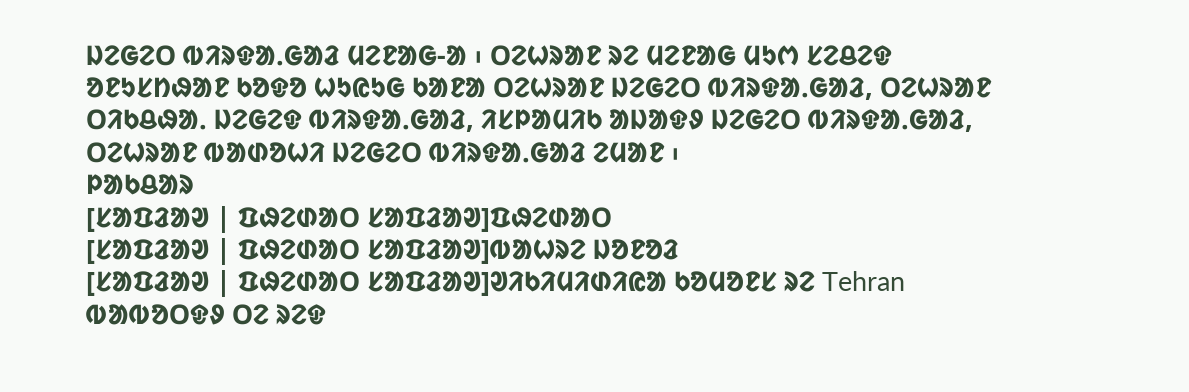ᱡᱮᱜᱮᱛ ᱵᱤᱨᱫᱟᱹᱜᱟᱲ ᱢᱮᱱᱟᱜ-ᱟ ᱾ ᱛᱮᱦᱨᱟᱱ ᱨᱮ ᱢᱮᱱᱟᱜ ᱢᱩᱬ ᱥᱮᱪᱮᱫ ᱚᱱᱩᱥᱴᱷᱟᱱ ᱠᱚᱫᱚ ᱦᱩᱭᱩᱜ ᱠᱟᱱᱟ ᱛᱮᱦᱨᱟᱱ ᱡᱮᱜᱮᱛ ᱵᱤᱨᱫᱟᱹᱜᱟᱲ, ᱛᱮᱦᱨᱟᱱ ᱛᱤᱠᱪᱷᱟᱹ ᱡᱮᱜᱮᱫ ᱵᱤᱨᱫᱟᱹᱜᱟᱲ, ᱤᱥᱞᱟᱢᱤᱠ ᱟᱡᱟᱫᱽ ᱡᱮᱜᱮᱛ ᱵᱤᱨᱫᱟᱹᱜᱟᱲ, ᱛᱮᱦᱨᱟᱱ ᱵᱟᱰᱚᱦᱤ ᱡᱮᱜᱮᱛ ᱵᱤᱨᱫᱟᱹᱜᱟᱲ ᱮᱢᱟᱱ ᱾
ᱞᱟᱠᱪᱟᱨ
[ᱥᱟᱯᱲᱟᱣ | ᱯᱷᱮᱰᱟᱛ ᱥᱟᱯᱲᱟᱣ]ᱯᱷᱮᱰᱟᱛ
[ᱥᱟᱯᱲᱟᱣ | ᱯᱷᱮᱰᱟᱛ ᱥᱟᱯᱲᱟᱣ]ᱵᱟᱦᱨᱮ ᱡᱚᱱᱚᱲ
[ᱥᱟᱯᱲᱟᱣ | ᱯᱷᱮᱰᱟᱛ ᱥᱟᱯᱲᱟᱣ]ᱣᱤᱠᱤᱢᱤᱰᱤᱭᱟ ᱠᱚᱢᱚᱱᱥ ᱨᱮ Tehran ᱵᱟᱵᱚᱛᱫᱽ ᱛᱮ ᱨᱮᱫ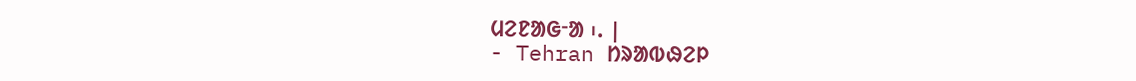ᱢᱮᱱᱟᱜᱼᱟ ᱾. |
- Tehran ᱴᱨᱟᱵᱷᱮᱞ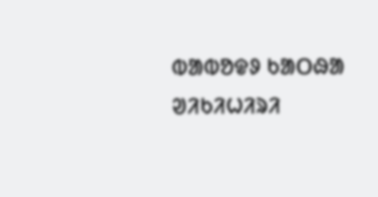ᱵᱟᱵᱚᱫᱽ ᱠᱟᱛᱷᱟ ᱣᱤᱠᱤᱦᱤᱨᱤ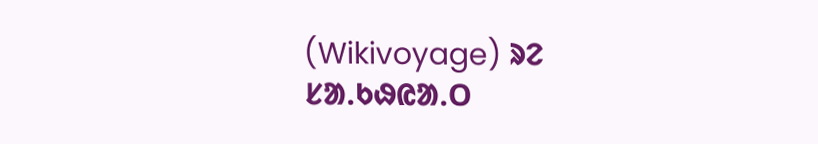(Wikivoyage) ᱨᱮ
ᱥᱟᱹᱠᱷᱭᱟᱹᱛ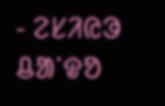- ᱮᱥᱤᱭᱳ ᱪᱟᱸᱫᱚ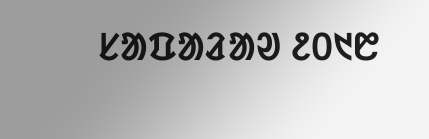ᱥᱟᱯᱟᱲᱟᱣ ᱒᱐᱑᱘